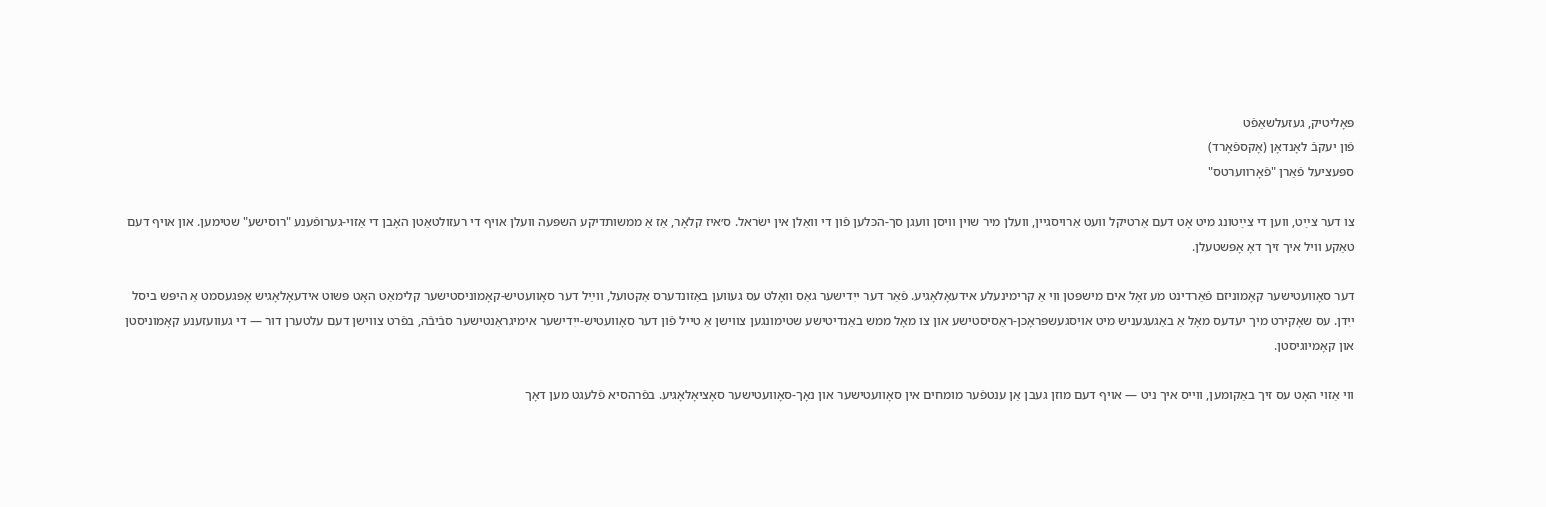פּאָליטיק, געזעלשאַפֿט
פֿון יעקבֿ לאָנדאָן (אָקספֿאָרד)
ספּעציעל פֿאַרן "פֿאָרװערטס"

צו דער צײַט, ווען די צײַטונג מיט אָט דעם אַרטיקל וועט אַרויסגיין, וועלן מיר שוין וויסן וועגן סך-הכּלען פֿון די וואַלן אין ישׂראל. ס׳איז קלאָר, אַז אַ ממשותדיקע השפּעה וועלן אויף די רעזולטאַטן האָבן די אַזוי-גערופֿענע "רוסישע" שטימען. און אויף דעם טאַקע וויל איך זיך דאָ אָפּשטעלן.

דער סאָוועטישער קאָמוניזם פֿאַרדינט מע זאָל אים מישפּטן ווי אַ קרימינעלע אידעאָלאָגיע. פֿאַר דער ייִדישער גאַס וואָלט עס געווען באַזונדערס אַקטועל, ווײַל דער סאָוועטיש-קאָמוניסטישער קלימאַט האָט פּשוט אידעאָלאָגיש אָפּגעסמט אַ היפּש ביסל ייִדן. עס שאָקירט מיך יעדעס מאָל אַ באַגעגעניש מיט אויסגעשפּראָכן-ראַסיסטישע און צו מאָל ממש באַנדיטישע שטימונגען צווישן אַ טייל פֿון דער סאָוועטיש-ייִדישער אימיגראַנטישער סבֿיבֿה, בפֿרט צווישן דעם עלטערן דור — די געוועזענע קאָמוניסטן און קאָמיוגיסטן.

ווי אַזוי האָט עס זיך באַקומען, ווייס איך ניט — אויף דעם מוזן געבן אַן ענטפֿער מומחים אין סאָוועטישער און נאָך-סאָוועטישער סאָציאָלאָגיע. בפֿרהסיא פֿלעגט מען דאָך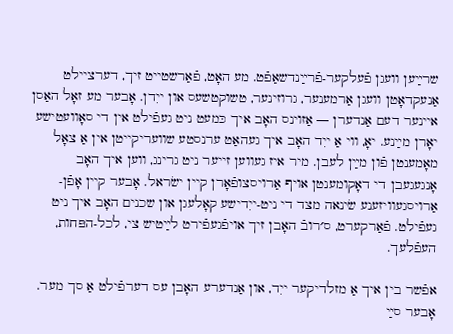שרײַען וועגן פֿעלקער-פֿרײַנדשאַפֿט. מע האָט, פֿאַרשטייט זיך, דערציילט אַנעקדאָטן וועגן אַרמענער, גרוזינער, טשוקטשעס און ייִדן. אָבער מע זאָל האַסן איינער דעם אַנדערן — אַזוינס האָב איך כּמעט ניט געפֿילט אין די סאָוועטישע יאָרן מײַנע. יאָ, ווי אַ ייִד האָב איך געהאַט ערנסטע שוועריקייטן אין אַ צאָל מאָמענטן פֿון מײַן לעבן. מיר איז געווען זייער ניט גרינג, ווען איך האָב אָנגעגעבן די דאָקומענטן אויף אַרויסצופֿאָרן קיין ישׂראל. אָבער קיין אָפֿן-אַרויסגעוויזענע שׂינאה מצד די ניט-ייִדישע קאָלעגן און שכנים האָב איך ניט געפֿילט. פֿאַרקערט, ס׳רובֿ האָבן זיך אויפֿגעפֿירט לײַטיש צי, לכל-הפּחות, העפֿלעך.

אפֿשר בין איך אַ מזלדיקער ייִד, און אַנדערע האָבן עס דערפֿילט אַ סך מער. אָבער סײַ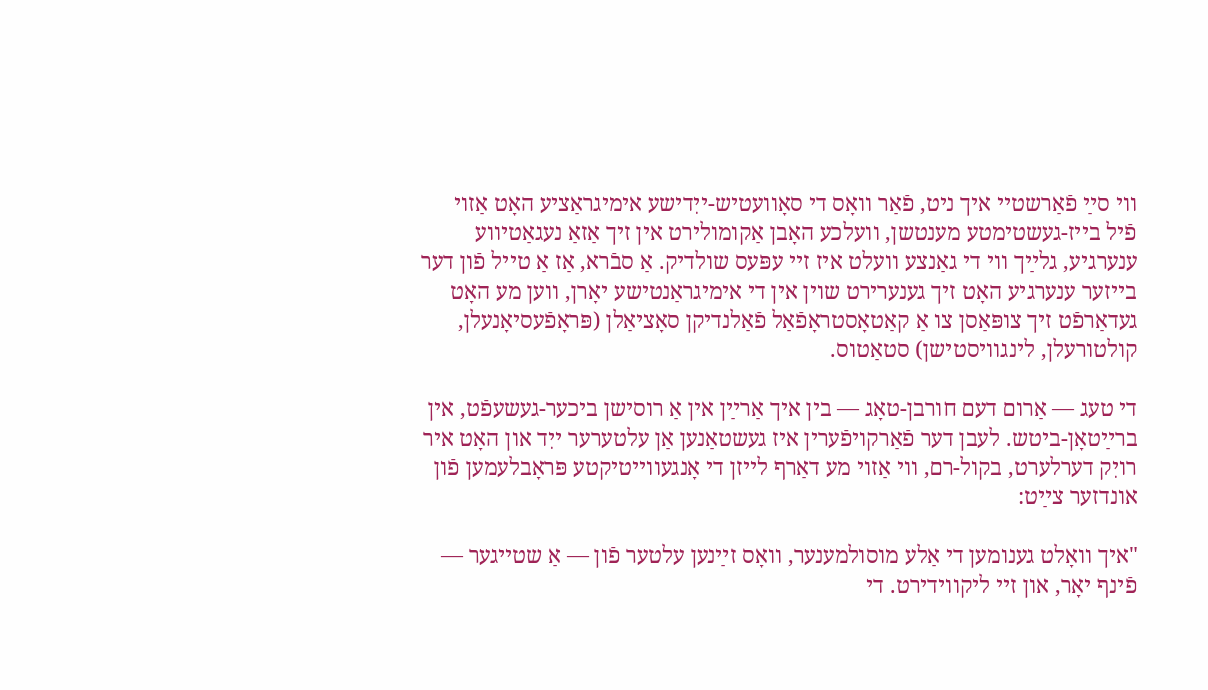ווי סײַ פֿאַרשטיי איך ניט, פֿאַר וואָס די סאָוועטיש-ייִדישע אימיגראַציע האָט אַזוי פֿיל בייז-געשטימטע מענטשן, וועלכע האָבן אַקומולירט אין זיך אַזאַ נעגאַטיווע ענערגיע, גלײַך ווי די גאַנצע וועלט איז זיי עפּעס שולדיק. אַ סבֿרא, אַז אַ טייל פֿון דער בייזער ענערגיע האָט זיך גענערירט שוין אין די אימיגראַנטישע יאָרן, ווען מע האָט געדאַרפֿט זיך צופּאַסן צו אַ קאַטאָסטראָפֿאַל פֿאַלנדיקן סאָציאַלן (פּראָפֿעסיאָנעלן, קולטורעלן, לינגוויסטישן) סטאַטוס.

די טעג — אַרום דעם חורבן-טאָג — בין איך אַרײַן אין אַ רוסישן ביכער-געשעפֿט, אין ברײַטאָן-ביטש. לעבן דער פֿאַרקויפֿערין איז געשטאַנען אַן עלטערער ייִד און האָט איר רויִק דערלערט, בקול-רם, ווי אַזוי מע דאַרף לייזן די אָנגעווייטיקטע פּראָבלעמען פֿון אונדזער צײַט:

"איך וואָלט גענומען די אַלע מוסולמענער, וואָס זײַנען עלטער פֿון — אַ שטייגער — פֿינף יאָר, און זיי ליקווידירט. די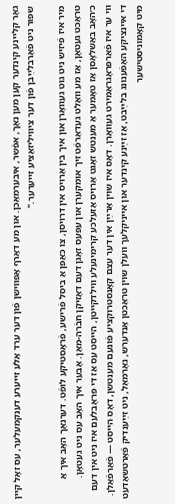גאָר קליינע קינדער קען מען נאָך, אפֿשר, איבערמאַכן. און מע דאַרף אָפּווישן פֿון דער ערד אַלע זייערע דענקמעלער, עס זאָל קיין שפּור ניט פֿאַרבלײַבן פֿון דער ציוויליזאַציע זייערער."

מיר איז פֿיזיש ניט גוט געוואָרן און איך בין אַרויס אין דרויסן, צו כאַפּן אַ ביסל פֿרישע, פֿראָסטיקע לופֿט. דערנאָך האָב איך אַ טראַכט געטאָן, אַז מע וואָלט געדאַרפֿט זיך אומקערן און עפּעס זאָגן דעם דאָזיקן חבֿרה-מאַן. אָבער איך האָב עס ניט געטאָן. כ׳האָב באַשלאָסן אַז טאָמער אַ מענטש זאָגט אַרויס אַזעלכע קרימינעלע ווילדקייטן, הייסט עס אַז די פּראָבלעם איז ניט אין דעם ווי ער איז פֿאַרפּראָגראַמירט געוואָרן. דאָס איז שוין אַרײַן אין דער עצם קאָנסטרוקציע פֿונעם מענטשן, דאָס הייסט — פֿאַרפֿאַלן. די איינציקע האָפֿענונג בלײַבט, אַז זײַנע קינדער און אייניקלעך וועלן שוין טראַכטן אַנדערש, נאָרמאַל, ניט זײַענדיק פֿאַרטשאַדעט מיט קאָמוניסטישער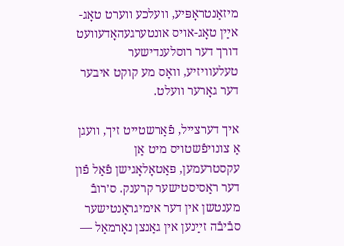מיזאַנטראָפּיע, וועלכע ווערט טאָג-אײַן טאָג-אויס אונטערגעהאָדעוועט דורך דער רוסלענדישער טעלעוויזיע, וואָס מע קוקט איבער דער גאָרער וועלט.

איך דערצייל, פֿאַרשטייט זיך, וועגן אַ צונויפֿשטויס מיט אַן עקסטרעמען, פּאַטאָלאָגישן פֿאַל פֿון דער ראַסיסטישער קרענק. ס׳רובֿ מענטשן אין דער אימיגראַנטישער סבֿיבֿה זײַנען אין גאַנצן נאָרמאַל —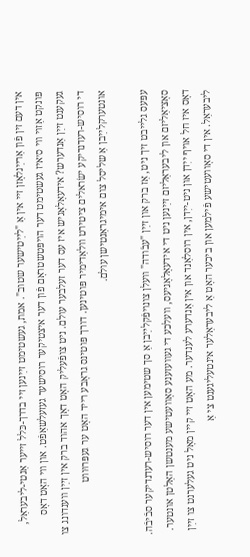אין דעם זין פֿון אַרײַנלאָזן זיי אין אַ "לײַטישער שטוב". אמת, געשטימט זײַנען זיי בדרך-כּלל זייער אַנטי-ליבעראַל, פּונקט אַזוי ווי ס׳איז געשטימט דער הויפּטשטראָם פֿון דער איצטיקער רוסישער געזעלשאַפֿט. און ווי האָט דאָס געקענט זײַן אַנדערש? אידעאָלאָגיש איז עס דער זעלבער עולם. ניט צופֿעליק האָט דאָך אהוד ברק אין זײַן ווענדונג צו די רוסיש-רעדנדיקע ישׂראלים ציטירט וולאַדימיר פּוטינען. דורך פּוטינס גראָבע רייד האָט ער געפּרוּווט אונטערקלײַבן אַ שליסל צום אימיגראַנטישן עולם.

עפּעס גלייבט זיך ניט, אַז ברק און זײַן "עבֿודה" וועלן צונויפֿקלײַבן אַ סך שטימען אין דער רוסיש-רעדנדיקער סבֿיבֿה. סאָציאַליזם און ליבעראַליזם זײַנען ניט די אידעאָלאָגיעס, וועלכע די געוועזענע סאָוועטישע מענטשן האַלטן אונטער. דאָס איז חל אויף ייִדן און ניט-ייִדן, אין רוסלאַנד און אין אַנדערע לענדער. מע האָט זיי קיין מאָל ניט געלערנט צו זײַן ליבעראַל. אין די סאָוועטישע פֿילמען און ביכער האָט אַ ליבעראַלער אינטעליגענט צי אַ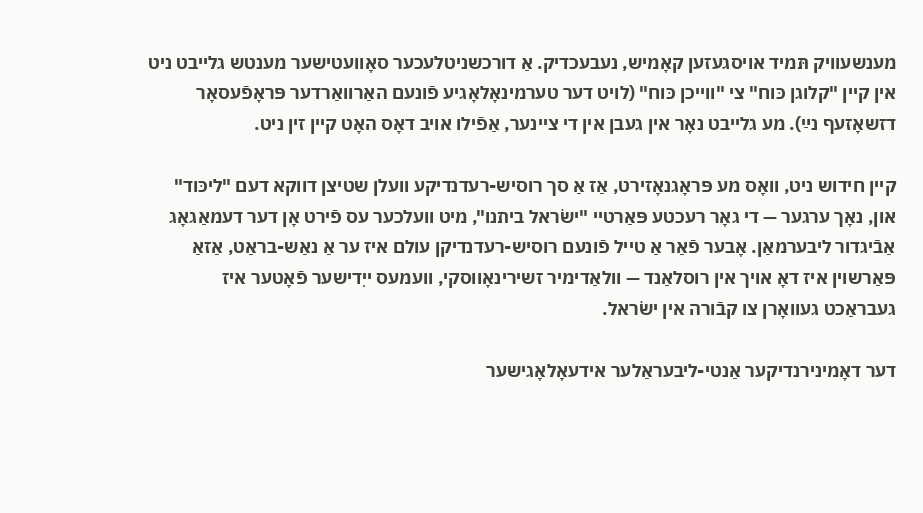מענשעוויק תּמיד אויסגעזען קאָמיש, נעבעכדיק. אַ דורכשניטלעכער סאָוועטישער מענטש גלייבט ניט אין קיין "קלוגן כּוח" צי "ווייכן כּוח" (לויט דער טערמינאָלאָגיע פֿונעם האַרוואַרדער פּראָפֿעסאָר דזשאָזעף נײַ). מע גלייבט נאָר אין געבן אין די ציינער, אַפֿילו אויב דאָס האָט קיין זין ניט.

קיין חידוש ניט, וואָס מע פּראָגנאָזירט, אַז אַ סך רוסיש-רעדנדיקע וועלן שטיצן דווקא דעם "ליכּוד" און, נאָך ערגער — די גאָר רעכטע פּאַרטיי "ישׂראל ביתנו", מיט וועלכער עס פֿירט אָן דער דעמאַגאָג אַבֿיגדור ליבערמאַן. אָבער פֿאַר אַ טייל פֿונעם רוסיש-רעדנדיקן עולם איז ער אַ נאַש-בראַט, אַזאַ פּאַרשוין איז דאָ אויך אין רוסלאַנד — וולאַדימיר זשירינאָווסקי, וועמעס ייִדישער פֿאָטער איז געבראַכט געוואָרן צו קבֿורה אין ישׂראל.

דער דאָמינירנדיקער אַנטי-ליבעראַלער אידעאָלאָגישער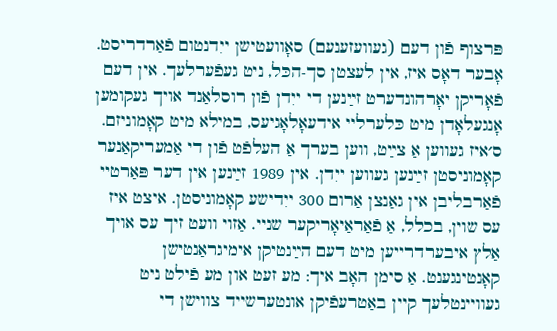פּרצוף פֿון דעם (געוועזענעם) סאָוועטישן ייִדנטום פֿאַרדריסט. אָבער דאָס איז, אין לעצטן סך-הכּל, ניט געפֿערלעך. אין דעם פֿאָריקן יאָרהונדערט זײַנען די ייִדן פֿון רוסלאַנד אויך געקומען אָנגעלאָדן מיט כּלערליי אידעאָלאָגיעס, במילא מיט קאָמוניזם. ס׳איז געווען אַ צײַט, ווען בערך אַ העלפֿט פֿון די אַמעריקאַנער קאָמוניסטן זײַנען געווען ייִדן. אין 1989 זײַנען אין דער פּאַרטיי פֿאַרבליבן אין גאַנצן אַרום 300 ייִדישע קאָמוניסטן. איצט איז עס שוין, בכלל, אַ פֿאַראַיאָריקער שניי. אַזוי וועט זיך עס אויך אַלץ איבערדרייען מיט דעם הײַנטיקן אימיגראַנטישן קאָנטינגענט. אַ סימן האָב איך: מע זעט און מע פֿילט ניט געוויינטלעך קיין באַטרעפֿיקן אונטערשייד צווישן די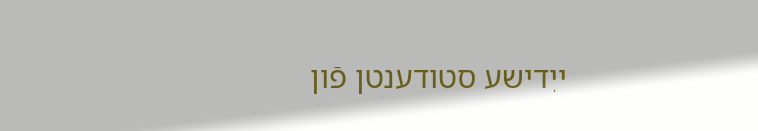ייִדישע סטודענטן פֿון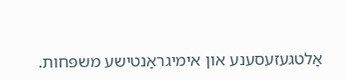אַלטגעזעסענע און אימיגראַנטישע משפּחות.